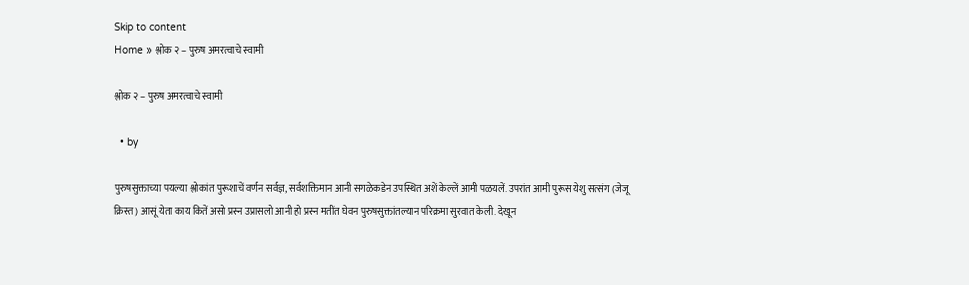Skip to content
Home » श्लोक २ – पुरुष अमरत्वाचे स्वामी

श्लोक २ – पुरुष अमरत्वाचे स्वामी

  • by

पुरुषसुक्ताच्या पयल्या श्लोकांत पुरूशाचें वर्णन सर्वज्ञ, सर्वशक्तिमान आनी सगळेकडेन उपस्थित अशें केल्लें आमी पळयलें. उपरांत आमी पुरूस येशु सत्संग (जेजू क्रिस्त) आसूं येता काय कितें असो प्रस्न उप्रासलो आनी हो प्रस्न मतींत घेवन पुरुषसुक्तांतल्यान परिक्रमा सुरवात केली. देखून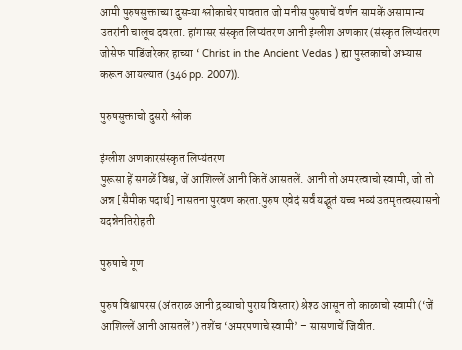आमी पुरुषसुक्ताच्या दुसऱ्या श्लोकाचेर पावतात जो मनीस पुरुषाचें वर्णन सामकें असामान्य उतरांनी चालूच दवरता. हांगासर संस्कृत लिप्यंतरण आनी इंग्लीश अणकार (संस्कृत लिप्यंतरण जोसेफ पाडिंजरेकर हाच्या ‘ Christ in the Ancient Vedas ) ह्या पुस्तकाचो अभ्यास करून आयल्यात (346 pp. 2007)).

पुरुषसुक्ताचो दुसरो श्लोक

इंग्लीश अणकारसंस्कृत लिप्यंतरण
पुरूसा हें सगळें विश्व, जें आशिल्लें आनी कितें आसतलें. आनी तो अमरत्वाचो स्वामी, जो तो अन्न [सैमीक पदार्थ] नासतना पुरवण करता.पुरुष एवेदं सर्वं यद्भूतं यच्च भव्यं उतमृतत्वस्यासनो यदन्नेनतिरोहती

पुरुषाचे गूण

पुरुष विश्वापरस (अंतराळ आनी द्रव्याचो पुराय विस्तार) श्रेश्ठ आसून तो काळाचो स्वामी (‘जें आशिल्लें आनी आसतलें’) तशेंच ‘अमरपणाचे स्वामी’ – सासणाचें जिवीत.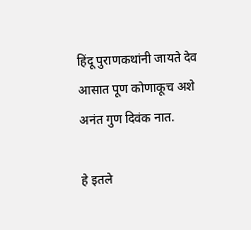हिंदू पुराणकथांनी जायते देव आसात पूण कोणाकूच अशे अनंत गुण दिवंक नात.

हे इतले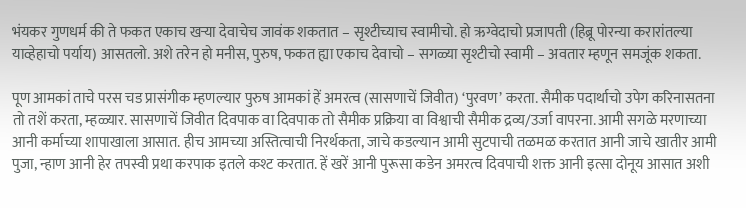भंयकर गुणधर्म की ते फकत एकाच खऱ्या देवाचेच जावंक शकतात – सृश्टीच्याच स्वामीचो. हो ऋग्वेदाचो प्रजापती (हिब्रू पोरन्या करारांतल्या याव्हेहाचो पर्याय) आसतलो. अशे तरेन हो मनीस, पुरुष, फकत ह्या एकाच देवाचो – सगळ्या सृश्टीचो स्वामी – अवतार म्हणून समजूंक शकता.

पूण आमकां ताचे परस चड प्रासंगीक म्हणल्यार पुरुष आमकां हें अमरत्व (सासणाचें जिवीत) ‘पुरवण’ करता. सैमीक पदार्थाचो उपेग करिनासतना तो तशें करता, म्हळ्यार. सासणाचें जिवीत दिवपाक वा दिवपाक तो सैमीक प्रक्रिया वा विश्वाची सैमीक द्रव्य/उर्जा वापरना. आमी सगळे मरणाच्या आनी कर्माच्या शापाखाला आसात. हीच आमच्या अस्तित्वाची निरर्थकता, जाचे कडल्यान आमी सुटपाची तळमळ करतात आनी जाचे खातीर आमी पुजा, न्हाण आनी हेर तपस्वी प्रथा करपाक इतले कश्ट करतात. हें खरें आनी पुरूसा कडेन अमरत्व दिवपाची शक्त आनी इत्सा दोनूय आसात अशी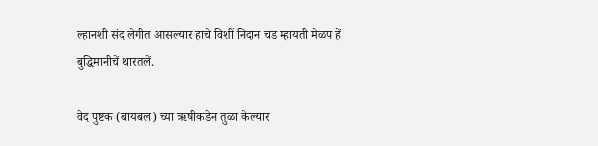ल्हानशी संद लेगीत आसल्यार हाचे विशीं निदान चड म्हायती मेळप हें बुद्धिमानीचें थारतलें.

वेद पुष्टक (बायबल) च्या ऋषीकडेन तुळा केल्यार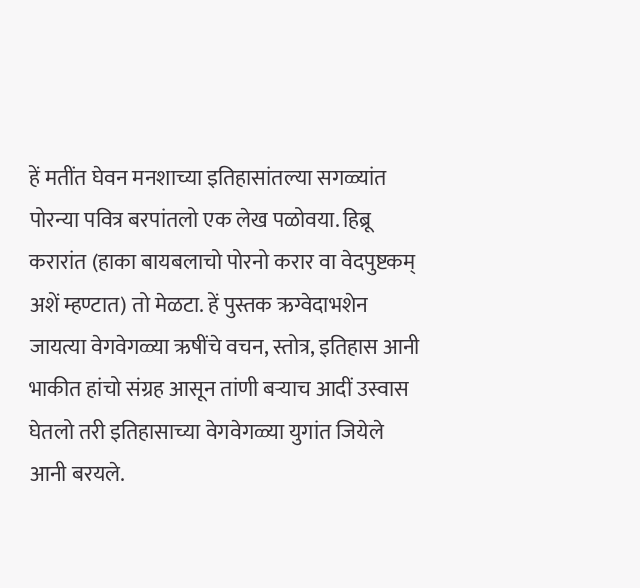हें मतींत घेवन मनशाच्या इतिहासांतल्या सगळ्यांत पोरन्या पवित्र बरपांतलो एक लेख पळोवया. हिब्रू करारांत (हाका बायबलाचो पोरनो करार वा वेदपुष्टकम् अशें म्हण्टात) तो मेळटा. हें पुस्तक ऋग्वेदाभशेन जायत्या वेगवेगळ्या ऋषींचे वचन, स्तोत्र, इतिहास आनी भाकीत हांचो संग्रह आसून तांणी बऱ्याच आदीं उस्वास घेतलो तरी इतिहासाच्या वेगवेगळ्या युगांत जियेले आनी बरयले.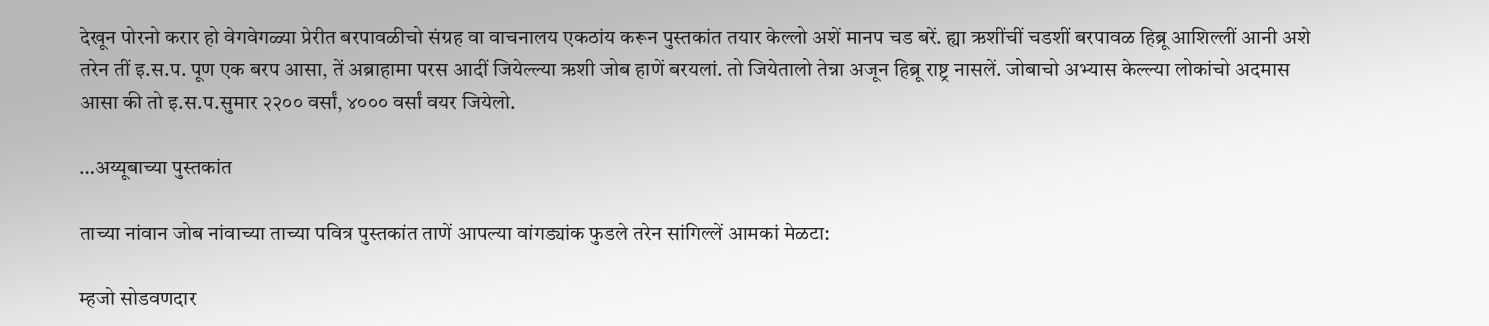देखून पोरनो करार हो वेगवेगळ्या प्रेरीत बरपावळीचो संग्रह वा वाचनालय एकठांय करून पुस्तकांत तयार केल्लो अशें मानप चड बरें. ह्या ऋशींचीं चडशीं बरपावळ हिब्रू आशिल्लीं आनी अशे तरेन तीं इ.स.प. पूण एक बरप आसा, तें अब्राहामा परस आदीं जियेल्ल्या ऋशी जोब हाणें बरयलां. तो जियेतालो तेन्ना अजून हिब्रू राष्ट्र नासलें. जोबाचो अभ्यास केल्ल्या लोकांचो अदमास आसा की तो इ.स.प.सुमार २२०० वर्सां, ४००० वर्सां वयर जियेलो.

…अय्यूबाच्या पुस्तकांत

ताच्या नांवान जोब नांवाच्या ताच्या पवित्र पुस्तकांत ताणें आपल्या वांगड्यांक फुडले तरेन सांगिल्लें आमकां मेळटा:

म्हजो सोडवणदार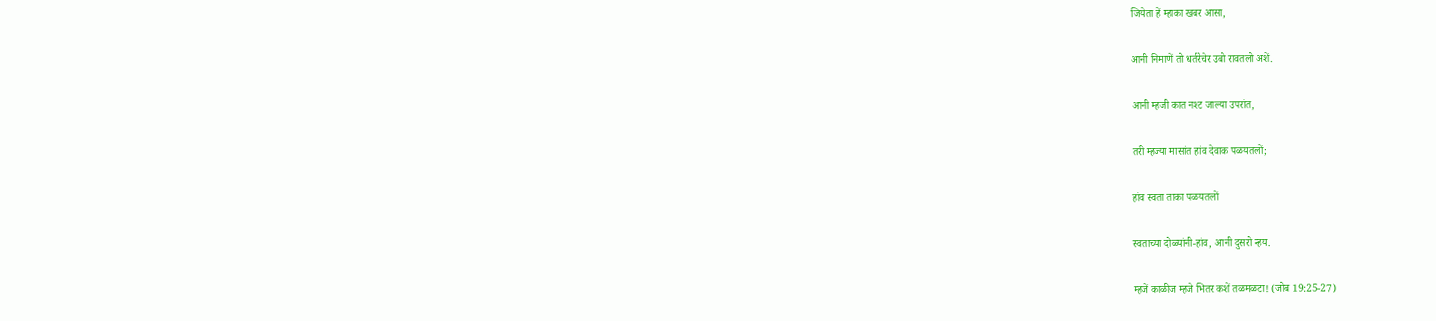जियेता हें म्हाका खबर आसा,

आनी निमाणें तो धर्तरेचेर उबो रावतलो अशें.

आनी म्हजी कात नश्ट जाल्या उपरांत,

तरी म्हज्या मासांत हांव देवाक पळयतलों;

हांव स्वता ताका पळयतलों

स्वताच्या दोळ्यांनी-हांव, आनी दुसरो न्हय.

म्हजें काळीज म्हजे भितर कशें तळमळटा! (जोब 19:25-27)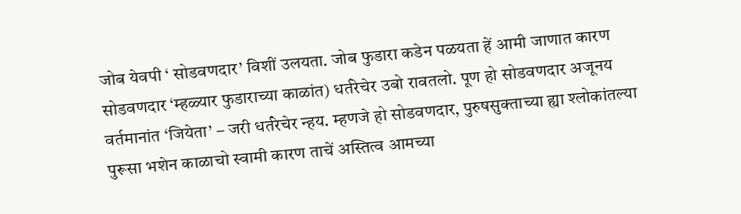जोब येवपी ‘ सोडवणदार’ विशीं उलयता. जोब फुडारा कडेन पळयता हें आमी जाणात कारण सोडवणदार ‘म्हळ्यार फुडाराच्या काळांत) धर्तरेचेर उबो रावतलो. पूण हो सोडवणदार अजूनय वर्तमानांत ‘जियेता’ – जरी धर्तरेचेर न्हय. म्हणजे हो सोडवणदार, पुरुषसुक्ताच्या ह्या श्लोकांतल्या पुरूसा भशेन काळाचो स्वामी कारण ताचें अस्तित्व आमच्या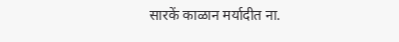सारकें काळान मर्यादीत ना.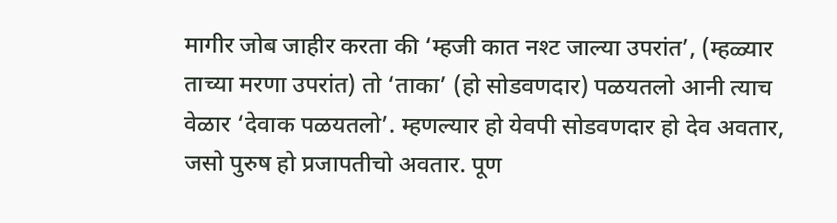मागीर जोब जाहीर करता की ‘म्हजी कात नश्ट जाल्या उपरांत’, (म्हळ्यार ताच्या मरणा उपरांत) तो ‘ताका’ (हो सोडवणदार) पळयतलो आनी त्याच वेळार ‘देवाक पळयतलो’. म्हणल्यार हो येवपी सोडवणदार हो देव अवतार, जसो पुरुष हो प्रजापतीचो अवतार. पूण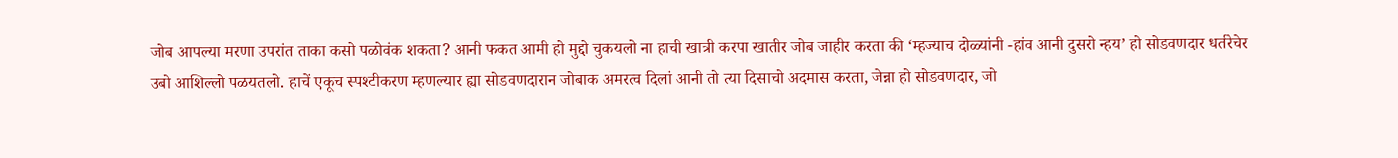जोब आपल्या मरणा उपरांत ताका कसो पळोवंक शकता? आनी फकत आमी हो मुद्दो चुकयलो ना हाची खात्री करपा खातीर जोब जाहीर करता की ‘म्हज्याच दोळ्यांनी -हांव आनी दुसरो न्हय’ हो सोडवणदार धर्तरेचेर उबो आशिल्लो पळयतलो. हाचें एकूच स्पश्टीकरण म्हणल्यार ह्या सोडवणदारान जोबाक अमरत्व दिलां आनी तो त्या दिसाचो अदमास करता, जेन्ना हो सोडवणदार, जो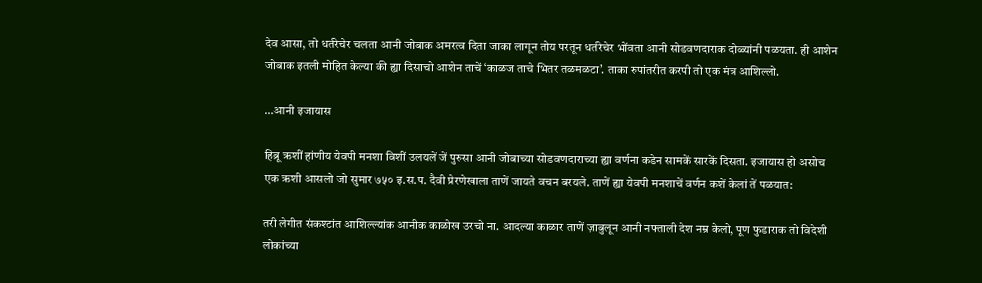देव आसा, तो धर्तरेचेर चलता आनी जोबाक अमरत्व दिता जाका लागून तोय परतून धर्तरेचेर भोंवता आनी सोडवणदाराक दोळ्यांनी पळयता. ही आशेन जोबाक इतली मोहित केल्या की ह्या दिसाचो आशेन ताचें ‘काळज ताचे भितर तळमळटा’. ताका रुपांतरीत करपी तो एक मंत्र आशिल्लो.

…आनी इजायास

हिब्रू ऋशीं हांणीय येवपी मनशा विशीं उलयलें जें पुरुसा आनी जोबाच्या सोडवणदाराच्या ह्या वर्णना कडेन सामकें सारकें दिसता. इजायास हो असोच एक ऋशी आसलो जो सुमार ७५० इ.स.प. दैवी प्रेरणेखाला ताणें जायते वचन बरयले. ताणें ह्या येवपी मनशाचें वर्णन कशें केलां तें पळयात:

तरी लेगीत संकश्टांत आशिल्ल्यांक आनीक काळोख उरचो ना. आदल्या काळार ताणें ज़ाबुलून आनी नफ्ताली देश नम्र केलो, पूण फुडाराक तो विदेशी लोकांच्या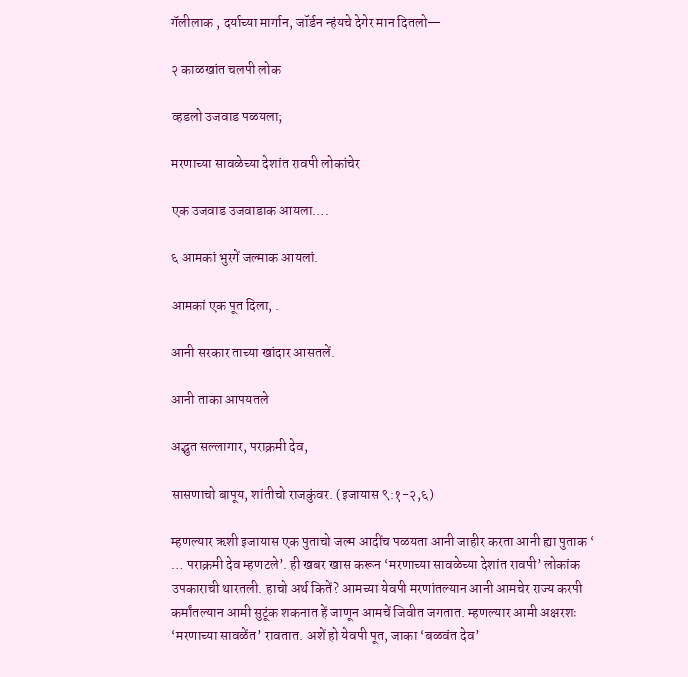गॅलीलाक , दर्याच्या मार्गान, जॉर्डन न्हंयचे देगेर मान दितलो—

२ काळखांत चलपी लोक

व्हडलो उजवाड पळयला;

मरणाच्या सावळेच्या देशांत रावपी लोकांचेर

एक उजवाड उजवाडाक आयला….

६ आमकां भुरगें जल्माक आयलां.

आमकां एक पूत दिला, .

आनी सरकार ताच्या खांदार आसतलें.

आनी ताका आपयतले

अद्भुत सल्लागार, पराक्रमी देव,

सासणाचो बापूय, शांतीचो राजकुंवर. (इजायास ९:१-२,६)

म्हणल्यार ऋशी इजायास एक पुताचो जल्म आदींच पळयता आनी जाहीर करता आनी ह्या पुताक ‘ … पराक्रमी देव म्हणटले’. ही खबर खास करून ‘मरणाच्या सावळेच्या देशांत रावपी’ लोकांक उपकाराची थारतली. हाचो अर्थ कितें? आमच्या येवपी मरणांतल्यान आनी आमचेर राज्य करपी कर्मांतल्यान आमी सुटूंक शकनात हें जाणून आमचें जिवीत जगतात. म्हणल्यार आमी अक्षरशः ‘मरणाच्या सावळेंत’ रावतात. अशें हो येवपी पूत, जाका ‘बळवंत देव’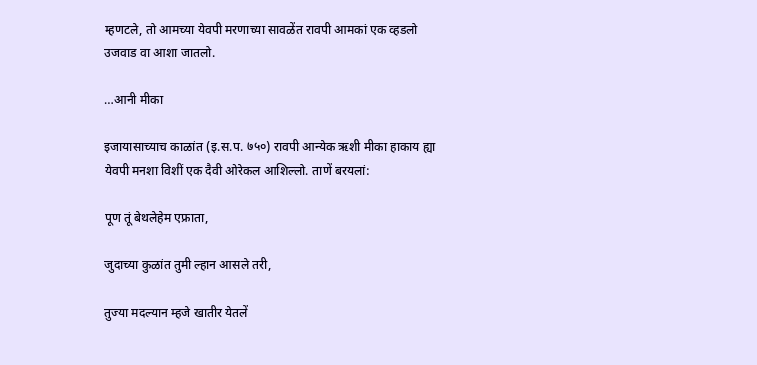म्हणटले, तो आमच्या येवपी मरणाच्या सावळेंत रावपी आमकां एक व्हडलो उजवाड वा आशा जातलो.

…आनी मीका

इजायासाच्याच काळांत (इ.स.प. ७५०) रावपी आन्येक ऋशी मीका हाकाय ह्या येवपी मनशा विशीं एक दैवी ओरेकल आशिल्लो. ताणें बरयलां:

पूण तूं बेथलेहेम एफ्राता,

जुदाच्या कुळांत तुमी ल्हान आसले तरी,

तुज्या मदल्यान म्हजे खातीर येतलें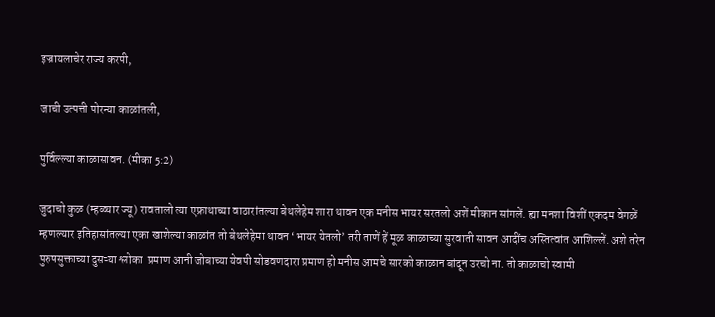इज्रायलाचेर राज्य करपी,

जाची उत्पत्ती पोरन्या काळांतली,

पुर्विल्ल्या काळासावन. (मीका 5:2)

जुदाचो कुळ (म्हळ्यार ज्यू) रावतालो त्या एफ्राथाच्या वाठारांतल्या बेथलेहेम शारा थावन एक मनीस भायर सरतलो अशें मीकान सांगलें. ह्या मनशा विशीं एकदम वेगळें म्हणल्यार इतिहासांतल्या एका खाशेल्या काळांत तो बेथलेहेमा थावन ‘भायर येतलो’ तरी ताणें हें मूळ काळाच्या सुरवाती सावन आदींच अस्तित्वांत आशिल्लें. अशे तरेन पुरुषसुक्ताच्या दुसऱ्या श्लोका  प्रमाण आनी जोबाच्या येवपी सोडवणदारा प्रमाण हो मनीस आमचे सारको काळान बांदून उरचो ना. तो काळाचो स्वामी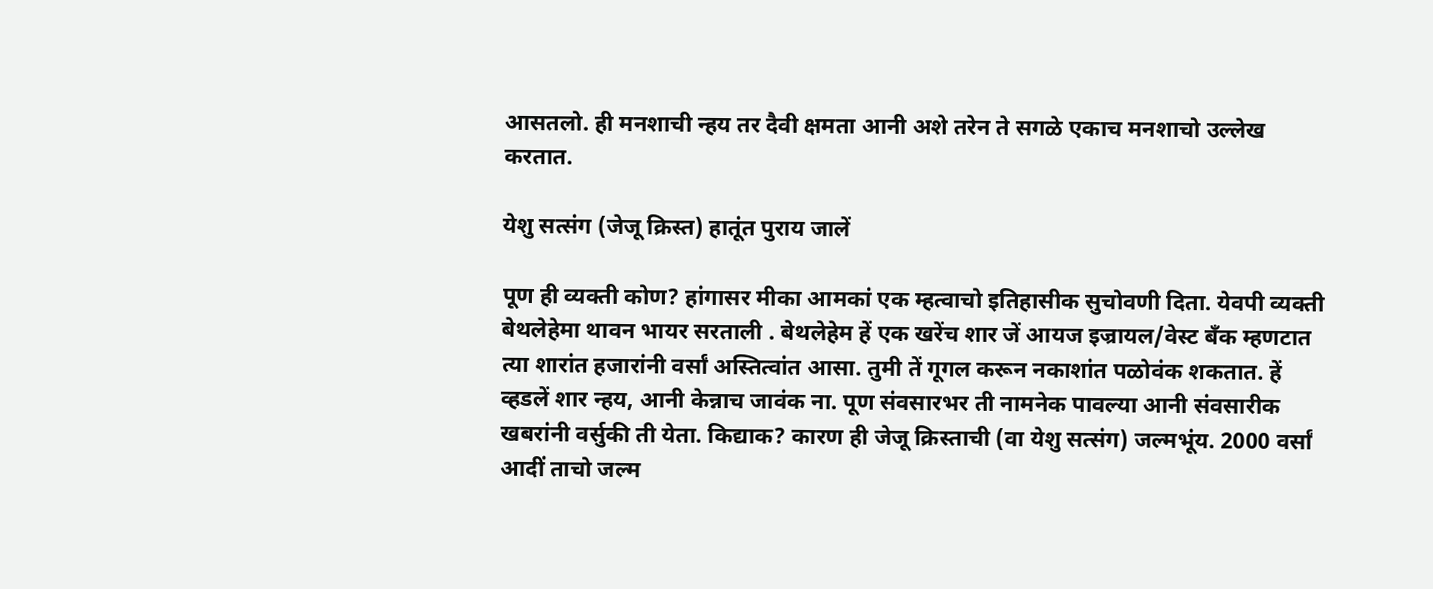आसतलो. ही मनशाची न्हय तर दैवी क्षमता आनी अशे तरेन ते सगळे एकाच मनशाचो उल्लेख करतात.

येशु सत्संग (जेजू क्रिस्त) हातूंत पुराय जालें

पूण ही व्यक्ती कोण? हांगासर मीका आमकां एक म्हत्वाचो इतिहासीक सुचोवणी दिता. येवपी व्यक्ती बेथलेहेमा थावन भायर सरताली . बेथलेहेम हें एक खरेंच शार जें आयज इज्रायल/वेस्ट बँक म्हणटात त्या शारांत हजारांनी वर्सां अस्तित्वांत आसा. तुमी तें गूगल करून नकाशांत पळोवंक शकतात. हें व्हडलें शार न्हय, आनी केन्नाच जावंक ना. पूण संवसारभर ती नामनेक पावल्या आनी संवसारीक खबरांनी वर्सुकी ती येता. किद्याक? कारण ही जेजू क्रिस्ताची (वा येशु सत्संग) जल्मभूंय. 2000 वर्सां आदीं ताचो जल्म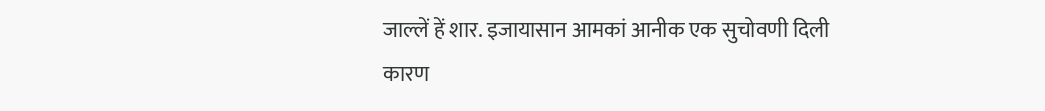जाल्लें हें शार. इजायासान आमकां आनीक एक सुचोवणी दिली कारण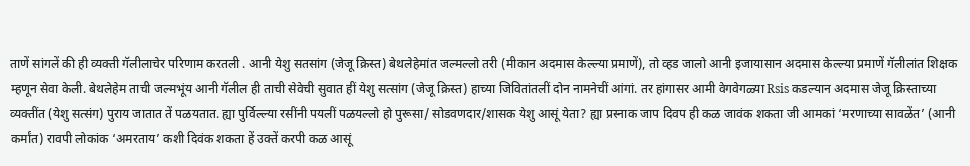ताणें सांगलें की ही व्यक्ती गॅलीलाचेर परिणाम करतली . आनी येशु सतसांग (जेजू क्रिस्त) बेथलेहेमांत जल्मल्लो तरी (मीकान अदमास केल्ल्या प्रमाणें), तो व्हड जालो आनी इजायासान अदमास केल्ल्या प्रमाणें गॅलीलांत शिक्षक म्हणून सेवा केली. बेथलेहेम ताची जल्मभूंय आनी गॅलील ही ताची सेवेची सुवात हीं येशु सत्सांग (जेजू क्रिस्त) हाच्या जिवितांतलीं दोन नामनेचीं आंगां. तर हांगासर आमी वेगवेगळ्या Rsis कडल्यान अदमास जेजू क्रिस्ताच्या व्यक्तींत (येशु सत्संग) पुराय जातात तें पळयतात. ह्या पुर्विल्ल्या रसींनी पयलीं पळयल्लो हो पुरूसा/ सोडवणदार/शासक येशु आसूं येता? ह्या प्रस्नाक जाप दिवप ही कळ जावंक शकता जी आमकां ‘मरणाच्या सावळेंत’ (आनी कर्मांत) रावपी लोकांक ‘अमरताय’ कशी दिवंक शकता हें उक्तें करपी कळ आसूं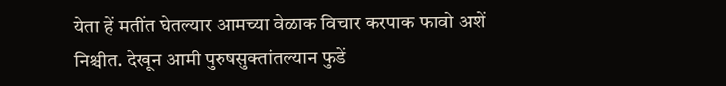येता हें मतींत घेतल्यार आमच्या वेळाक विचार करपाक फावो अशें निश्चीत. देखून आमी पुरुषसुक्तांतल्यान फुडें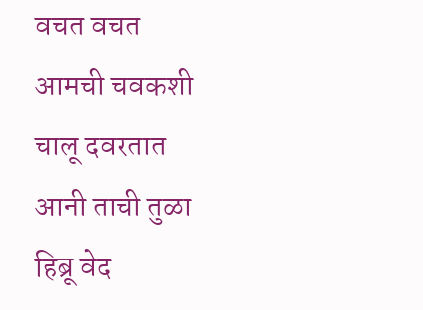वचत वचत आमची चवकशी चालू दवरतात आनी ताची तुळा हिब्रू वेद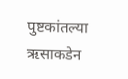पुष्टकांतल्या ऋसाकडेन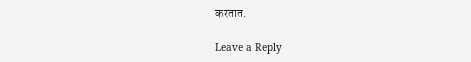करतात.

Leave a Reply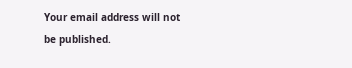Your email address will not be published.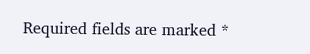Required fields are marked *